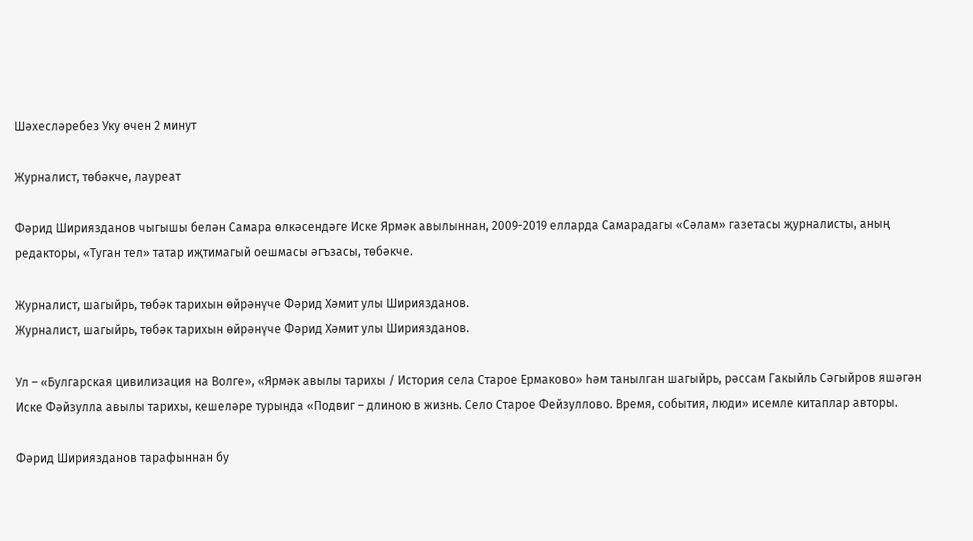Шәхесләребез Уку өчен 2 минут

Журналист, төбәкче, лауреат

Фәрид Шириязданов чыгышы белән Самара өлкәсендәге Иске Ярмәк авылыннан, 2009-2019 елларда Самарадагы «Сәлам» газетасы җурналисты, аның редакторы, «Туган тел» татар иҗтимагый оешмасы әгъзасы, төбәкче.

Журналист, шагыйрь, төбәк тарихын өйрәнүче Фәрид Хәмит улы Шириязданов.
Журналист, шагыйрь, төбәк тарихын өйрәнүче Фәрид Хәмит улы Шириязданов.

Ул – «Булгарская цивилизация на Волге», «Ярмәк авылы тарихы / История села Старое Ермаково» һәм танылган шагыйрь, рәссам Гакыйль Сәгыйров яшәгән Иске Фәйзулла авылы тарихы, кешеләре турында «Подвиг – длиною в жизнь. Село Старое Фейзуллово. Время, события, люди» исемле китаплар авторы.

Фәрид Шириязданов тарафыннан бу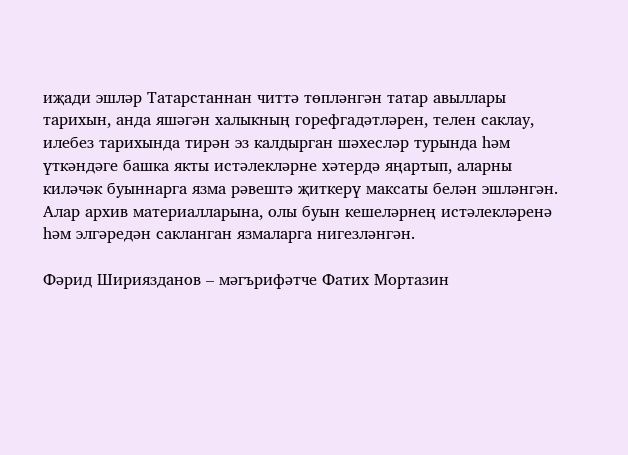иҗади эшләр Татарстаннан читтә төпләнгән татар авыллары тарихын, анда яшәгән халыкның горефгадәтләрен, телен саклау, илебез тарихында тирән эз калдырган шәхесләр турында һәм үткәндәге башка якты истәлекләрне хәтердә яңартып, аларны киләчәк буыннарга язма рәвештә җиткерү максаты белән эшләнгән. Алар архив материалларына, олы буын кешеләрнең истәлекләренә һәм элгәредән сакланган язмаларга нигезләнгән.

Фәрид Шириязданов – мәгърифәтче Фатих Мортазин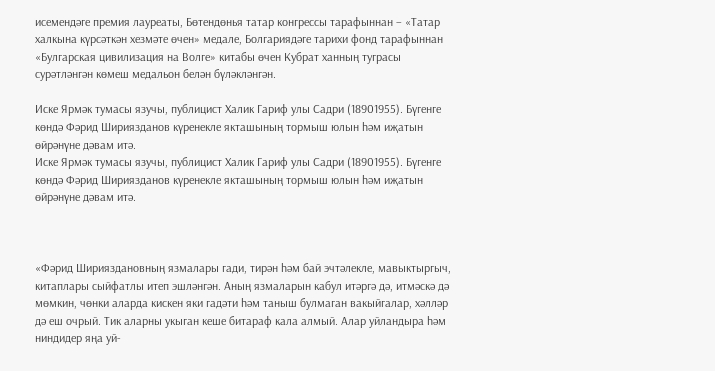исемендәге премия лауреаты, Бөтендөнья татар конгрессы тарафыннан – «Татар халкына күрсәткән хезмәте өчен» медале, Болгариядәге тарихи фонд тарафыннан «Булгарская цивилизация на Волге» китабы өчен Кубрат ханның туграсы сурәтләнгән көмеш медальон белән бүләкләнгән.

Иске Ярмәк тумасы язучы, публицист Халик Гариф улы Садри (18901955). Бүгенге көндә Фәрид Шириязданов күренекле якташының тормыш юлын һәм иҗатын өйрәнүне дәвам итә.
Иске Ярмәк тумасы язучы, публицист Халик Гариф улы Садри (18901955). Бүгенге көндә Фәрид Шириязданов күренекле якташының тормыш юлын һәм иҗатын өйрәнүне дәвам итә.



«Фәрид Ширияздановның язмалары гади, тирән һәм бай эчтәлекле, мавыктыргыч, китаплары сыйфатлы итеп эшләнгән. Аның язмаларын кабул итәргә дә, итмәскә дә мөмкин, чөнки аларда кискен яки гадәти һәм таныш булмаган вакыйгалар, хәлләр дә еш очрый. Тик аларны укыган кеше битараф кала алмый. Алар уйландыра һәм ниндидер яңа уй-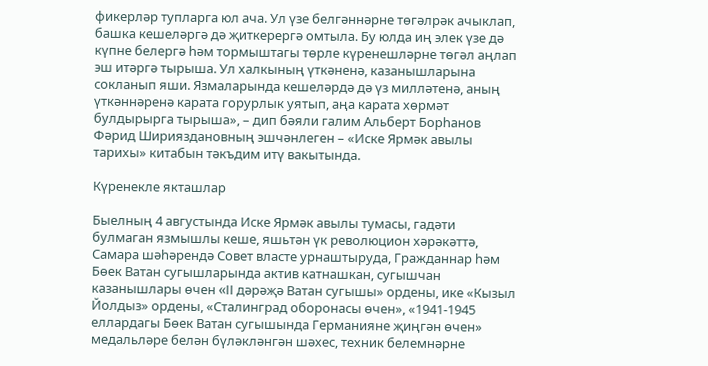фикерләр тупларга юл ача. Ул үзе белгәннәрне төгәлрәк ачыклап, башка кешеләргә дә җиткерергә омтыла. Бу юлда иң элек үзе дә күпне белергә һәм тормыштагы төрле күренешләрне төгәл аңлап эш итәргә тырыша. Ул халкының үткәненә, казанышларына сокланып яши. Язмаларында кешеләрдә дә үз милләтенә, аның үткәннәренә карата горурлык уятып, аңа карата хөрмәт булдырырга тырыша», – дип бәяли галим Альберт Борһанов Фәрид Ширияздановның эшчәнлеген – «Иске Ярмәк авылы тарихы» китабын тәкъдим итү вакытында.

Күренекле якташлар

Быелның 4 августында Иске Ярмәк авылы тумасы, гадәти булмаган язмышлы кеше, яшьтән үк революцион хәрәкәттә, Самара шәһәрендә Совет власте урнаштыруда, Гражданнар һәм Бөек Ватан сугышларында актив катнашкан, сугышчан казанышлары өчен «II дәрәҗә Ватан сугышы» ордены, ике «Кызыл Йолдыз» ордены, «Сталинград оборонасы өчен», «1941-1945 еллардагы Бөек Ватан сугышында Германияне җиңгән өчен» медальләре белән бүләкләнгән шәхес, техник белемнәрне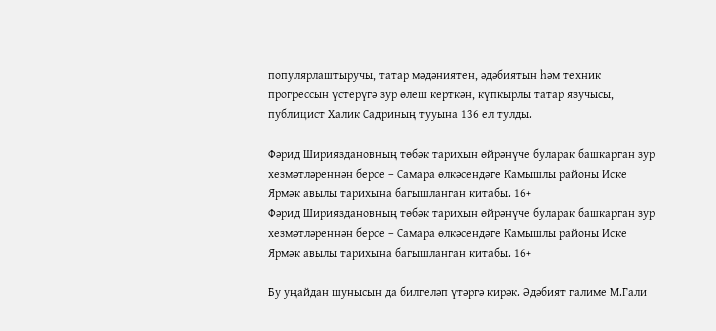популярлаштыручы, татар мәдәниятен, әдәбиятын һәм техник прогрессын үстерүгә зур өлеш керткән, күпкырлы татар язучысы, публицист Халик Садриның тууына 136 ел тулды.

Фәрид Ширияздановның төбәк тарихын өйрәнүче буларак башкарган зур хезмәтләреннән берсе – Самара өлкәсендәге Камышлы районы Иске Ярмәк авылы тарихына багышланган китабы. 16+
Фәрид Ширияздановның төбәк тарихын өйрәнүче буларак башкарган зур хезмәтләреннән берсе – Самара өлкәсендәге Камышлы районы Иске Ярмәк авылы тарихына багышланган китабы. 16+

Бу уңайдан шунысын да билгеләп үтәргә кирәк. Әдәбият галиме М.Гали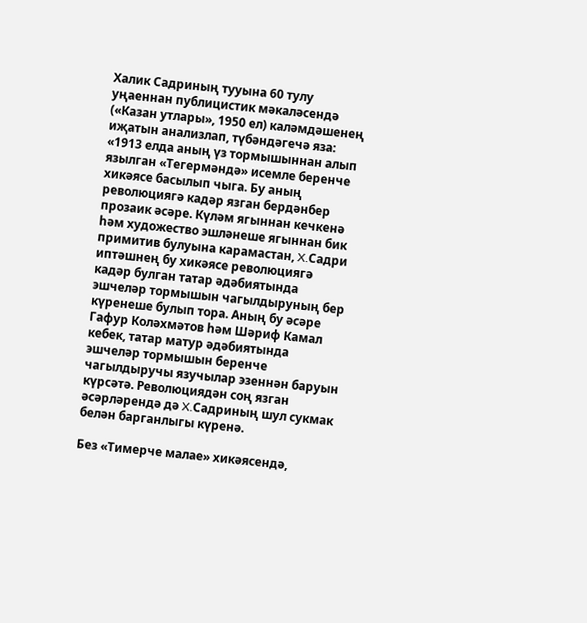Халик Садриның тууына 60 тулу уңаеннан публицистик мәкаләсендә («Казан утлары», 1950 ел) каләмдәшенең иҗатын анализлап, түбәндәгечә яза: «1913 елда аның үз тормышыннан алып язылган «Тегермәндә» исемле беренче хикәясе басылып чыга. Бу аның революциягә кадәр язган бердәнбер прозаик әсәре. Күләм ягыннан кечкенә һәм художество эшләнеше ягыннан бик примитив булуына карамастан, X.Садри иптәшнең бу хикәясе революциягә кадәр булган татар әдәбиятында эшчеләр тормышын чагылдыруның бер күренеше булып тора. Аның бу әсәре Гафур Коләхмәтов һәм Шәриф Камал кебек, татар матур әдәбиятында эшчеләр тормышын беренче чагылдыручы язучылар эзеннән баруын күрсәтә. Революциядән соң язган әсәрләрендә дә X.Садриның шул сукмак белән барганлыгы күренә.

Без «Тимерче малае» хикәясендә,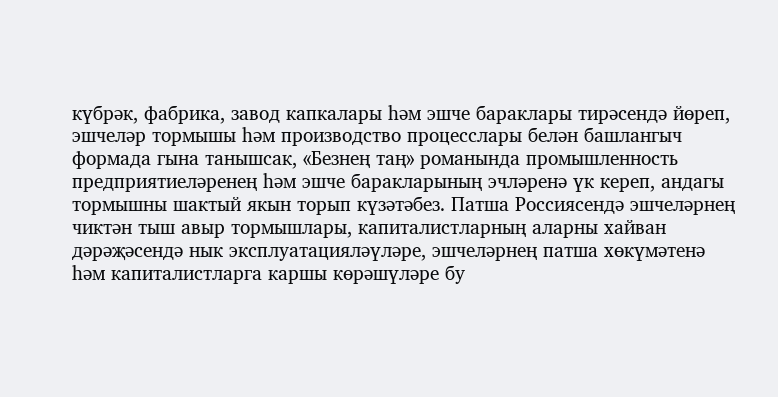күбрәк, фабрика, завод капкалары һәм эшче бараклары тирәсендә йөреп, эшчеләр тормышы һәм производство процесслары белән башлангыч формада гына танышсак, «Безнең таң» романында промышленность предприятиеләренең һәм эшче баракларының эчләренә үк кереп, андагы тормышны шактый якын торып күзәтәбез. Патша Россиясендә эшчеләрнең чиктән тыш авыр тормышлары, капиталистларның аларны хайван дәрәҗәсендә нык эксплуатацияләүләре, эшчеләрнең патшa хөкүмәтенә һәм капиталистларга каршы көрәшүләре бу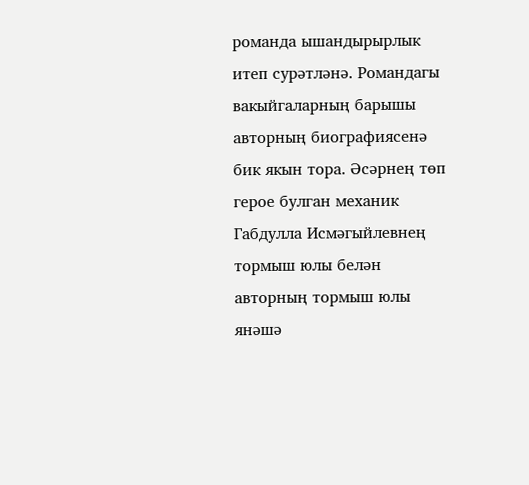романда ышандырырлык итеп сурәтләнә. Романдагы вакыйгаларның барышы авторның биографиясенә бик якын тора. Әсәрнең төп герое булган механик Габдулла Исмәгыйлевнең тормыш юлы белән авторның тормыш юлы янәшә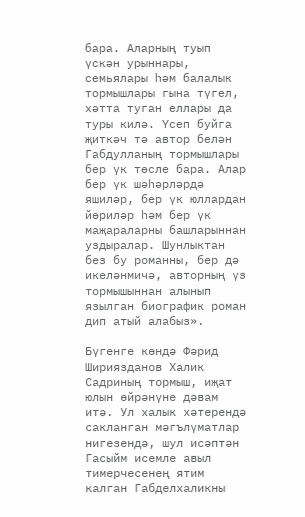бара. Аларның туып үскән урыннары, семьялары һәм балалык тормышлары гына түгел, хәтта туган еллары да туры килә. Үсеп буйга җиткәч тә автор белән Габдулланың тормышлары бер үк төсле бара. Алар бер үк шәһәрләрдә яшиләр, бер үк юллардан йөриләр һәм бер үк маҗараларны башларыннан уздыралар. Шунлыктан без бу романны, бер дә икеләнмичә, авторның үз тормышыннан алынып язылган биографик роман дип атый алабыз».

Бүгенге көндә Фәрид Шириязданов Халик Садриның тормыш, иҗат юлын өйрәнүне дәвам итә. Ул халык хәтерендә сакланган мәгълүматлар нигезендә, шул исәптән Гасыйм исемле авыл тимерчесенең ятим калган Габделхаликны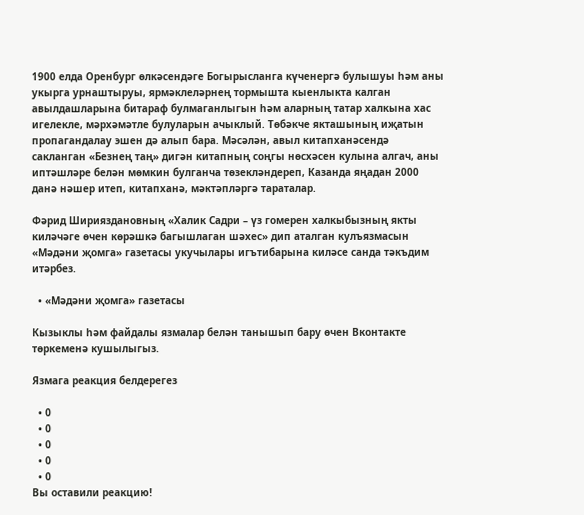1900 елда Оренбург өлкәсендәге Богырысланга күченергә булышуы һәм аны укырга урнаштыруы, ярмәклеләрнең тормышта кыенлыкта калган авылдашларына битараф булмаганлыгын һәм аларның татар халкына хас игелекле, мәрхәмәтле булуларын ачыклый. Төбәкче якташының иҗатын пропагандалау эшен дә алып бара. Мәсәлән, авыл китапханәсендә сакланган «Безнең таң» дигән китапның соңгы нөсхәсен кулына алгач, аны иптәшләре белән мөмкин булганча төзекләндереп, Казанда яңадан 2000 данә нәшер итеп, китапханә, мәктәпләргә тараталар.

Фәрид Ширияздановның «Халик Садри – үз гомерен халкыбызның якты киләчәге өчен көрәшкә багышлаган шәхес» дип аталган кулъязмасын «Мәдәни җомга» газетасы укучылары игътибарына киләсе санда тәкъдим итәрбез.

  • «Мәдәни җомга» газетасы

Кызыклы һәм файдалы язмалар белән танышып бару өчен Вконтакте төркеменә кушылыгыз.

Язмага реакция белдерегез

  • 0
  • 0
  • 0
  • 0
  • 0
Вы оставили реакцию!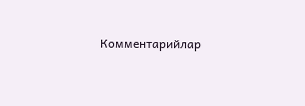Комментарийлар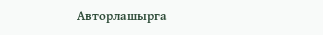Авторлашырга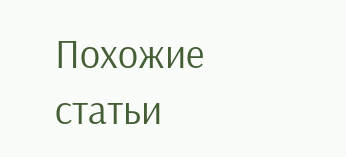Похожие статьи